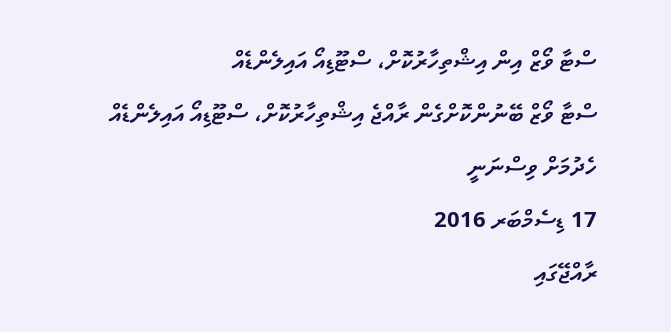ސްޓާ ވޯޒް އިން އިޝްތިހާރުކޮށް، ސްޓޫޑިއޯ އައިލެންޑެއް
ސްޓާ ވޯޒް ބޭނުންކޮށްގެން ރާއްޖެ އިޝްތިހާރުކޮށް، ސްޓޫޑިއޯ އައިލެންޑެއް ހެދުމަށް ވިސްނަނީ
17 ޑިސެމްބަރ 2016
ރާއްޖޭގައި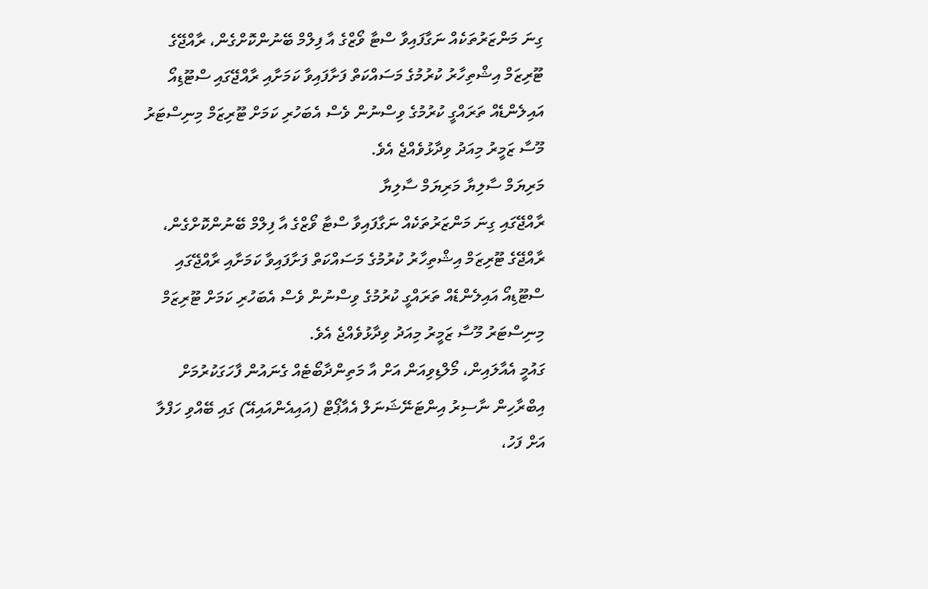ގިނަ މަންޒަރުތަކެއް ނަގާފައިވާ ސްޓާ ވޯޒްގެ އާ ފިލްމް ބޭނުންކޮށްގެން، ރާއްޖޭގެ ޓޫރިޒަމް އިޝްތިހާރު ކުރުމުގެ މަސައްކަތް ފަށާފައިވާ ކަމަށާއި ރާއްޖޭގައި ސްޓޫޑިއޯ އައިލެންޑެއް ތަރައްގީ ކުރުމުގެ ވިސްނުން ވެސް އެބަހުރި ކަމަށް ޓޫރިޒަމް މިނިސްޓަރު މޫސާ ޒަމީރު މިއަދު ވިދާޅުވެއްޖެ އެވެ.
މަރިޔަމް ސާލިޔާ މަރިޔަމް ސާލިޔާ
ރާއްޖޭގައި ގިނަ މަންޒަރުތަކެއް ނަގާފައިވާ ސްޓާ ވޯޒްގެ އާ ފިލްމް ބޭނުންކޮށްގެން، ރާއްޖޭގެ ޓޫރިޒަމް އިޝްތިހާރު ކުރުމުގެ މަސައްކަތް ފަށާފައިވާ ކަމަށާއި ރާއްޖޭގައި ސްޓޫޑިއޯ އައިލެންޑެއް ތަރައްގީ ކުރުމުގެ ވިސްނުން ވެސް އެބަހުރި ކަމަށް ޓޫރިޒަމް މިނިސްޓަރު މޫސާ ޒަމީރު މިއަދު ވިދާޅުވެއްޖެ އެވެ.
ގައުމީ އެއާލައިން، މޯލްޑިވިއަން އަށް އާ މަތިންދާބޯޓެއް ގެނައުން ފާހަގަކުރުމަށް އިބްރާހިން ނާސިރު އިންޓަނޭޝަނަލް އެއާޕޯޓް (އައިއެންއައިއޭ) ގައި ބޭއްވި ހަފްލާ އަށް ފަހު،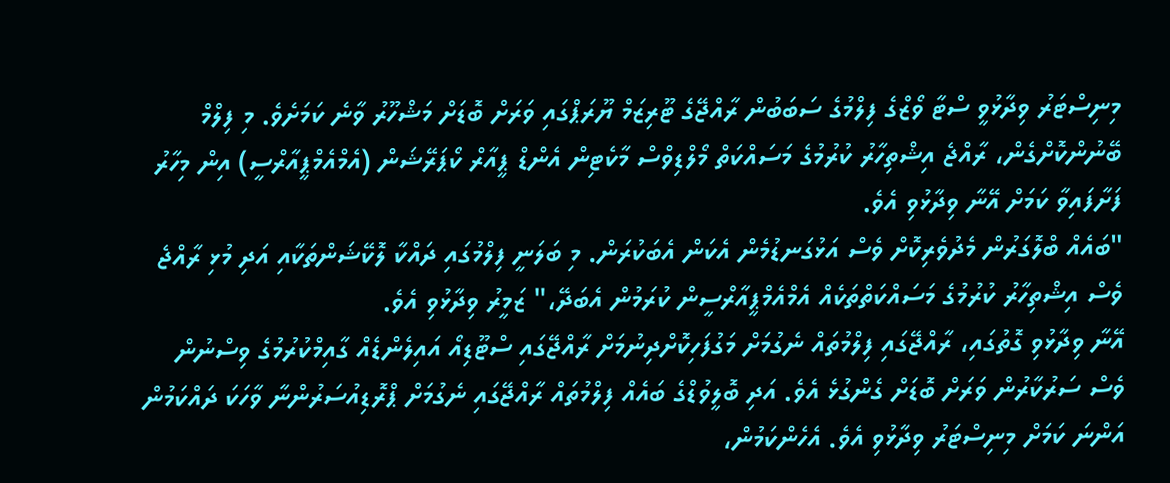މިނިސްޓަރު ވިދާޅުވީ ސްޓާ ވޯޒްގެ ފިލްމުގެ ސަބަބުން ރާއްޖޭގެ ޓޫރިޒަމް ޔޫރަޕްގައި ވަރަށް ބޮޑަށް މަޝްހޫރު ވާނެ ކަމަށެވެ. މި ފިލްމް ބޭނުންކޮށްގެން، ރާއްޖެ އިޝްތިހާރު ކުރުމުގެ މަސައްކަތް މޯލްޑިވްސް މާކެޓިން އެންޑް ޕީއާރް ކޯޕަރޭޝަން (އެމްއެމްޕީއާރްސީ) އިން މިހާރު ފަށާފައިވާ ކަމަށް އޭނާ ވިދާޅުވި އެވެ.
"ބައެއް ބްލޮގަރުން މެދުވެރިކޮށް ވެސް އަޅުގަނޑުމެން އެކަން އެބަކުރަން. މި ބަލަނީ ފިލްމުގައި ދައްކާ ލޮކޭޝަންތަކާއި އަދި މުޅި ރާއްޖެ ވެސް އިޝްތިހާރު ކުރުމުގެ މަސައްކަތްތަކެއް އެމްއެމްޕީއާރްސީން ކުރަމުން އެބަދޭ،" ޒަމީރު ވިދާޅުވި އެވެ.
އޭނާ ވިދާޅުވި ގޮތުގައި، ރާއްޖޭގައި ފިލްމުތައް ނެގުމަށް މަގުފަހިކޮށްދިނުމަށް ރާއްޖޭގައި ސްޓޫޑިއޯ އައިލެންޑެއް ގާއިމްކުރުމުގެ ވިސްނުން ވެސް ސަރުކާރުން ވަރަށް ބޮޑަށް ގެންގުޅެ އެވެ. އަދި ބޮލީވުޑްގެ ބައެއް ފިލްމުތައް ރާއްޖޭގައި ނެގުމަށް ޕްރޮޑިއުސަރުންނާ ވާހަކަ ދައްކަމުން އަންނަ ކަމަށް މިނިސްޓަރު ވިދާޅުވި އެވެ. އެހެންކަމުން،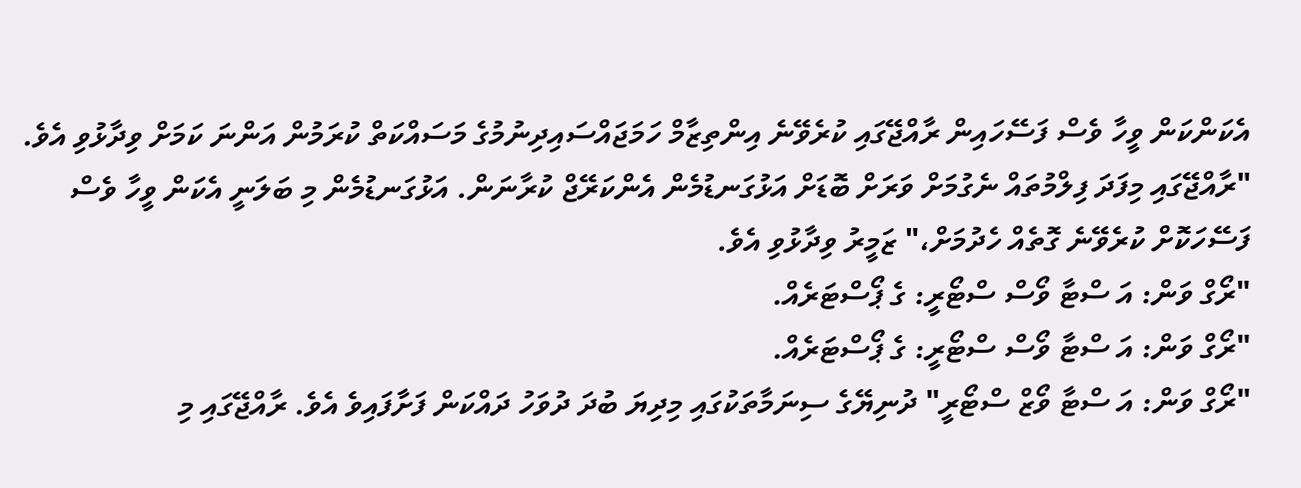އެކަންކަން ވީހާ ވެސް ފަސޭހައިން ރާއްޖޭގައި ކުރެވޭނެ އިންތިޒާމް ހަމަޖައްސައިދިނުމުގެ މަސައްކަތް ކުރަމުން އަންނަ ކަމަށް ވިދާޅުވި އެވެ.
"ރާއްޖޭގައި މިފަދަ ފިލްމުތައް ނެގުމަށް ވަރަށް ބޮޑަށް އަޅުގަނޑުމެން އެންކަރޭޖް ކުރާނަން. އަޅުގަނޑުމެން މި ބަލަނީ އެކަން ވީހާ ވެސް ފަސޭހަކޮށް ކުރެވޭނެ ގޮތެއް ހެދުމަށް،" ޒަމީރު ވިދާޅުވި އެވެ.
"ރޯގް ވަން: އަ ސްޓާ ވޯސް ސްޓޯރީ: ގެ ޕޯސްޓަރެއް.
"ރޯގް ވަން: އަ ސްޓާ ވޯސް ސްޓޯރީ: ގެ ޕޯސްޓަރެއް.
"ރޯގް ވަން: އަ ސްޓާ ވޯޒް ސްޓޯރީ" ދުނިޔޭގެ ސިނަމާތަކުގައި މިދިޔަ ބުދަ ދުވަހު ދައްކަން ފަށާފައިވެ އެވެ. ރާއްޖޭގައި މި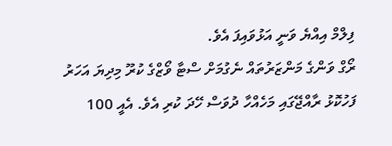ފިލްމް އިއްޔެ ވަނީ އަޅުވައިފަ އެވެ.
ރޯގް ވަންގެ މަންޒަރުތައް ނެގުމަށް ސްޓާ ވޯޒްގެ ކުރޫ މިދިޔަ އަހަރު ފަހުކޮޅު ރާއްޖޭގައި މަހެއްހާ ދުވަސް ހޭދަ ކުރި އެވެ. އެއީ 100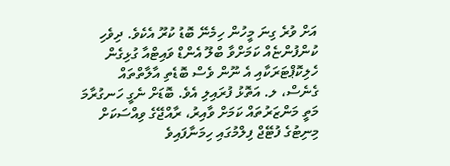އަށް ވުރެ ގިނަ މީހުން ހިމެނޭ ބޮޑު ކުރޫ އެކެވެ. ދިވެހި ކުންފުންޏެއް ކަމަށްވާ ބްލޫ އެންޑް ވައިޓްއާ ގުޅިގެން ހެލިކޮޕްޓަރަކާއި އެ ނޫން ވެސް ބޮޑެތި އާލާތްތައް ގެނެސް، ލ. އަތޮޅު ފުރައިލި އެވެ. ބޮޑަށް ނެގީ ހަނގުރާމަ މަތީ މަންޒަރުތައް ކަމަށް ވާއިރު، ރާއްޖޭގެ ވިއްސަކަށް މިނިޓުގެ ފުޓޭޖް ފިލްމުގައި ހިމަނާފައިވެ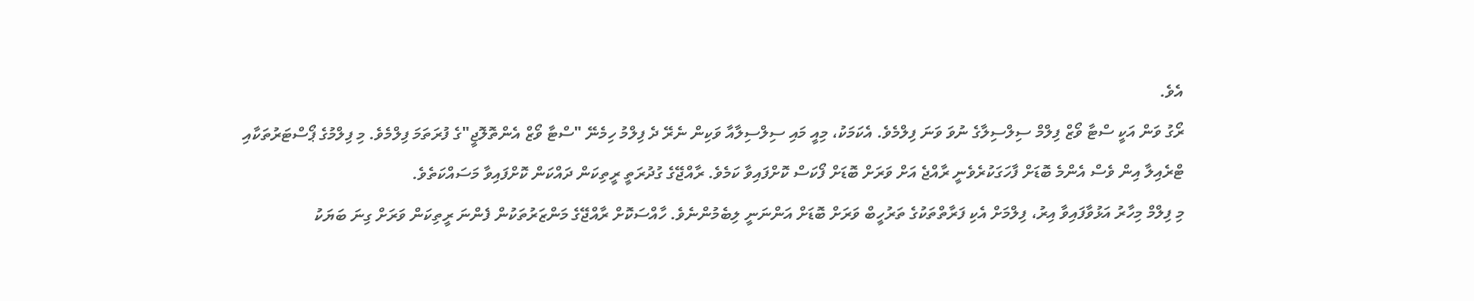އެވެ.
ރޯގު ވަން އަކީ ސްޓާ ވޯޒް ފިލްމް ސިލްސިލާގެ ނުވަ ވަނަ ފިލްމެވެ. އެކަމަކު، މިއީ މައި ސިލްސިލާއާ ވަކިން ނެރޭ ދެ ފިލްމު ހިމެނޭ "ސްޓާ ވޯޒް އެންތޮލޮޖީ"ގެ ފުރަތަމަ ފިލްމެވެ. މި ފިލްމުގެ ޕޯސްޓަރުތަކާއި ޓްރެއިލާ އިން ވެސް އެންމެ ބޮޑަށް ފާހަގަކުރެވެނީ ރާއްޖެ އަށް ވަރަށް ބޮޑަށް ފޯކަސް ކޮށްފައިވާ ކަމެވެ. ރާއްޖޭގެ ގުދުރަތީ ރީތިކަން ދައްކަން ކޮށްފައިވާ މަސައްކަތެވެ.
މި ފިލްމް މިހާރު އަޅުވާފައިވާ އިރު، ފިލްމަށް އެކި ފަރާތްތަކުގެ ތަރުހީބް ވަރަށް ބޮޑަށް އަންނަނީ ލިބެމުންނެވެ. ހާއްސަކޮށް ރާއްޖޭގެ މަންޒަރުތަކުން ފެންނަ ރީތިކަން ވަރަށް ގިނަ ބަޔަކު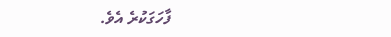ފާހަގަކުރެ އެވެ.